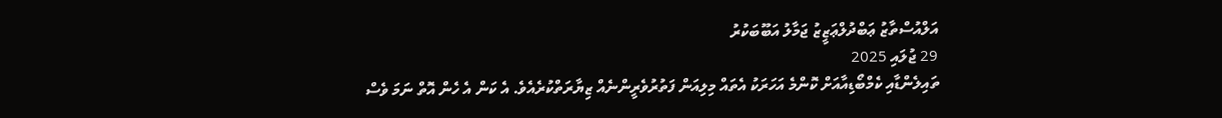އަލްއުސްތާޒު ޢަބްދުލްޢަޒީޒު ޖަމާލު އަބޫބަކުރު
29 ޖުލައި 2025
ތައިލެންޑާއި ކެމްބޯޑިއާއަށް ކޮންމެ އަހަރަކު އެތައް މިލިއަން ފަތުރުވެރީންނެއް ޒިޔާރަތްކުރެއެވެ. އެ ކަން އެ ހެން އޮތް ނަމަ ވެސް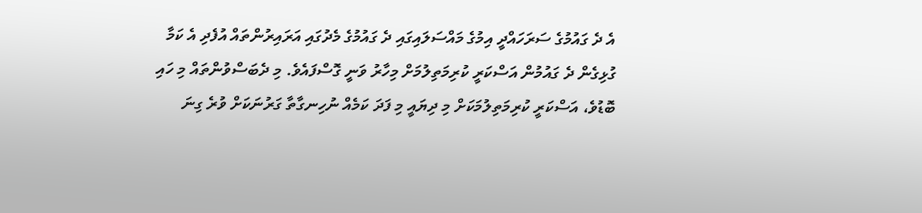އެ ދެ ގައުމުގެ ސަރަހައްދީ އިމުގެ މައްސަލައިގައި ދެ ގައުމުގެ މެދުގައި އަރައިރުންތައް އުފެދި އެ ކަމާ ގުޅިގެން ދެ ގައުމުން އަސްކަރީ ކުރިމަތިލުމަށް މިހާރު ވަނީ ގޮސްފައެވެ. މި ދެބަސްވުންތައް މި ހައި ބޮޑުވެ، އަސްކަރީ ކުރިމަތިލުމަކަށް މި ދިޔައީ މި ފަދަ ކަމެއް ނުހިނގާތާ ގަރުނަކަށް ވުރެ ގިނަ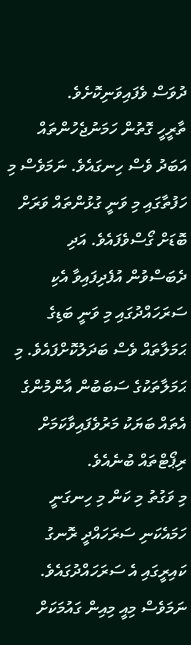ދުވަސް ވެފައިވަނިކޮށެވެ.
ތާރީހީ ގޮތުން ހަމަނުޖެހުންތައް އަބަދު ވެސް ހިނގައެވެ. ނަމަވެސް މި ހަފުތާގައި މި ވަނީ ގުޅުންތައް ވަރަށް ބޮޑަށް ގޯސްވެފައެވެ. އަދި ދެބަސްވުން އުފެދިފައިވާ އެކި ސަރަހައްދުގައި މި ވަނީ ބަޑިގެ ޙަމަލާތައް ވެސް ބަދަލުކޮށްފައެވެ. މި ޙަމަލާތަކުގެ ސަބަބުން އާންމުންގެ އެތައް ބަޔަކު މަރުވެފައިވާކަމަށް ރިޕޯޓްތައް ބުނެއެވެ.
މި ވަގުތު މި ކަން މި ހިނގަނީ ހަމައެކަނި ސަރަހައްދީ ރޮނގު ކައިރީގައި އެ ސަރަހައްދުގައެވެ. ނަމަވެސް މިއީ މިއިން ގައުމަކަށް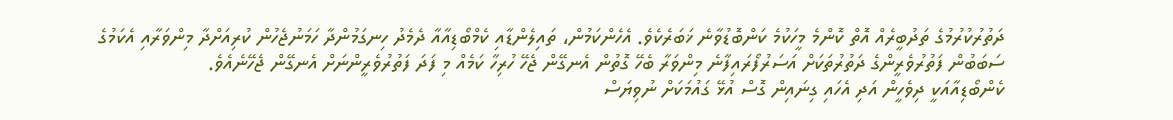ދަތުރުކުރުމުގެ ތަދުބީރެއް އޮތް ކޮންމެ މީހަކުމެ ކަންބޮޑުވާނެ ޚަބަރެކެވެ. އެހެންކަމުން، ތައިލެންޑާއި ކެމްބޯޑިއާއާ ދެމެދު ހިނގަމުންދާ ހަމަނުޖެހުން ކުރިއަށްދާ މިންވަރާއި އެކަމުގެ ސަބަބުން ފަތުރުވެރީންގެ ދަތުރުތަކަށް އަސަރުފޯރައިފާނެ މިންވަރާ ބެހޭ ގޮތުން އެނގޭން ޖެހޭ ހުރިހާ ކަމެއް މި ފަދަ ފަތުރުވެރީންނަށް އެނގޭން ޖެހޭނެއެވެ.
ކެންބޯޑިއާއަކީ ދިވެހީން އަދި އެހައި ގިނައިން ގޮސް އުޅޭ ގައުމަކަށް ނުވިޔަސް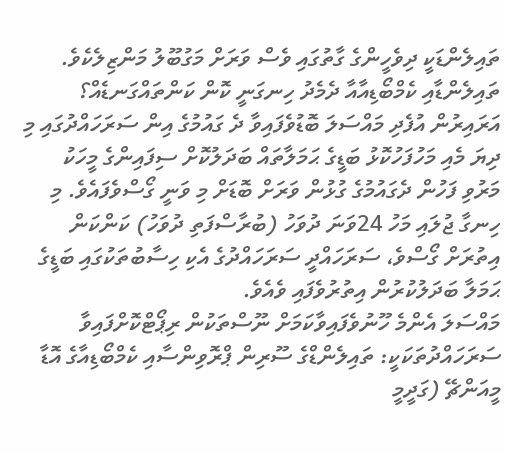ތައިލެންޑަކީ ދިވެހީންގެ ގާތުގައި ވެސް ވަރަށް މަގުބޫލު މަންޒިލެކެވެ.
ތައިލެންޑާއި ކެމްބޯޑިއާއާ ދެމެދު ހިނގަނީ ކޮން ކަންތައްގަނޑެއް؟
އަރައިރުން އުފެދި މައްސަލަ ބޮޑުވެފައިވާ ދެ ގައުމުގެ އިން ސަރަހައްދުގައި މި ދިޔަ މެއި މަހުފަހުކޮޅު ބަޑީގެ ޙަމަލާތައް ބަދަލުކޮށް ސިފައިންގެ މީހަކު މަރުވި ފަހުން ދެގައުމުގެ ގުޅުން ވަރަށް ބޮޑަށް މި ވަނީ ގޯސްވެފައެވެ. މި ހިނގާ ޖުލައި މަހު 24ވަނަ ދުވަހު (ބުރާސްފަތި ދުވަހު) ކަންކަން އިތުރަށް ގޯސްވެ، ސަރަހައްދީ ސަރަހައްދުގެ އެކި ހިސާބުތަކުގައި ބަޑީގެ ޙަމަލާ ބަދަލުކުރުން އިތުރުވެފައި ވެއެވެ.
މައްސަލަ އެންމެ ހޫނުވެފައިވާކަމަށް ނޫސްތަކުން ރިޕޯޓްކޮށްފައިވާ ސަރަހައްދުތަކަކީ: ތައިލެންޑްގެ ސޫރިން ޕްރޮވިންސާއި ކެމްބޯޑިއާގެ އޮޑާ މީއަންޗޭ (ގަދީމީ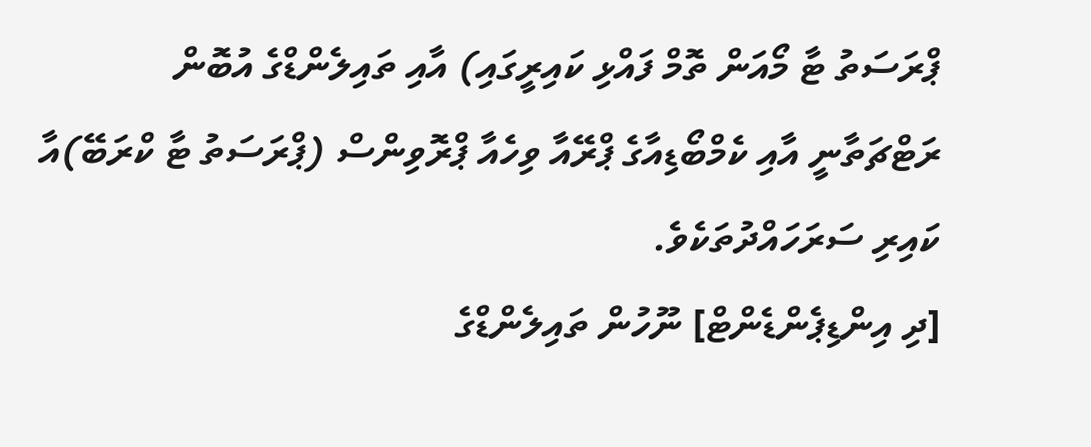ޕްރަސަތު ޓާ މޯއަން ތޮމް ފައްޅި ކައިރީގައި) އާއި ތައިލެންޑްގެ އުބޮން ރަޓްޗަތާނީ އާއި ކެމްބޯޑިއާގެ ޕްރޭއާ ވިހެއާ ޕްރޮވިންސް (ޕްރަސަތު ޓާ ކްރަބޭ)އާ ކައިރި ސަރަހައްދުތަކެވެ.
[ދި އިންޑިޕެންޑެންޓް] ނޫހުން ތައިލެންޑްގެ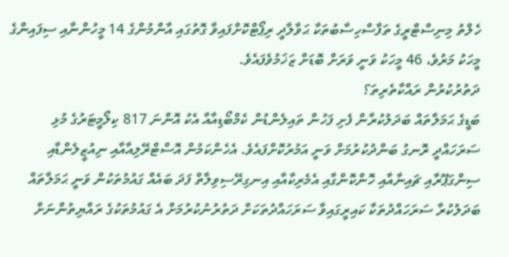ހެލްތު މިނިސްޓްރީގެ ތަފާސްހިސާބުތަކާ ޙަވާލާދީ ރިޕޯޓްކޮށްފައިވާ ގޮތުގައި އާންމުންގެ 14 މީހުންނާއި ސިފައިންގެ މީހަކު މަރުވެ، 46 މީހަކު ވަނީ ވަރަށް ބޮޑަށް ޒަޚަމުވެފައެވެ.
ދަތުރުކުރުން ރައްކާތެރިތަ؟
ބަޑީގެ ޙަމަލާތައް ބަދަލުކުރާން ފެށި ފަހުން ތައިލެންޑުން ކެމްބޯޑިއާއާ އެކު އޮންނަ 817 ކިލޯމީޓަރުގެ މުޅި ސަރަހައްދީ ރޮނގު ބަންދުކުރުމަށް ވަނީ އަމުރުކޮށްފައެވެ. އެހެންކަމުން އޮސްޓްރޭލިއާއާއި ނިއުޒީލެންޑާއި ސިންގަޕޫރާއި ޗައިނާއާއި ހޮންކޮންގާއި އެމެރިކާއާއި އިނގިރޭސިވިލާތް ފަދަ ބައެއް ގައުމުތަކުން ވަނީ ޙަމަލާތައް ބަދަލުކުރާ ސަރަހައްދުތަކާ ކައިރީގައިވާ ސަރަހައްދުތަކަށް ދަތުރުނުކުރުމަށް އެ ގައުމުތަކުގެ ރައްޔިތުންނަށް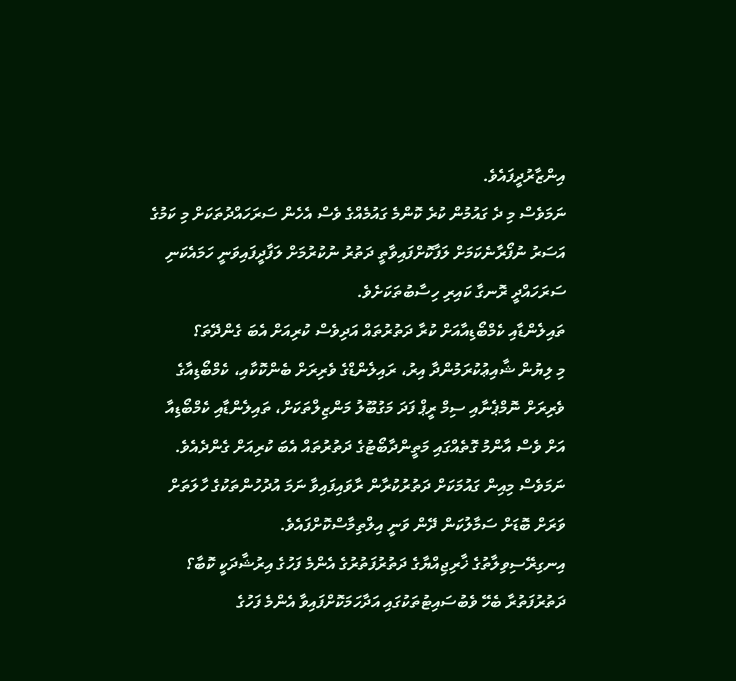އިންޒާރުދީފައެވެ.
ނަމަވެސް މި ދެ ގައުމުން ކުރެ ކޮންމެ ގައުމެއްގެ ވެސް އެހެން ސަރަހައްދުތަކަށް މި ކަމުގެ އަސަރު ނުފޯރާނެކަމަށް ލަފާކޮށްފައިވާތީ ދަތުރު ނުކުރުމަށް ލަފާދީފައިވަނީ ހަމައެކަނި ސަރަހައްދީ ރޮނގާ ކައިރި ހިސާބުތަކަށެވެ.
ތައިލެންޑާއި ކެމްބޯޑިއާއަށް ކުރާ ދަތުރުތައް އަދިވެސް ކުރިއަށް އެބަ ގެންދޭތަ؟
މި ލިޔުން ޝާއިޢުކުރަމުންދާ އިރު، ރައިލެންޑްގެ ވެރިރަށް ބެންކޮކާއި، ކެމްބޯޑިއާގެ ވެރިރަށް ނޮމްޕެނާއި ސިމް ރީޕް ފަދަ މަގުބޫލު މަންޒިލްތަކަށް، ތައިލެންޑާއި ކެމްބޯޑިއާ އަށް ވެސް އާންމު ގޮތެއްގައި މަތީންދާބޯޓުގެ ދަތުރުތައް އެބަ ކުރިއަށް ގެންދެއެވެ. ނަމަވެސް މިއިން ގައުމަކަށް ދަތުރުކުރާން ރާވައިފައިވާ ނަމަ އުދުހުންތަކުގެ ހާލަތަށް ވަރަށް ބޮޑަށް ސަމާލުކަން ދޭން ވަނީ އިލްތިމާސްކޮށްފައެވެ.
އިނގިރޭސިވިލާތުގެ ޚާރިޖިއްޔާގެ ދަތުރުފަތުރުގެ އެންމެ ފަހުގެ އިރުޝާދަކީ ކޮބާ؟
ދަތުރުފަތުރާ ބެހޭ ވެބުސައިޓުތަކުގައި އަދާހަމަކޮށްފައިވާ އެންމެ ފަހުގެ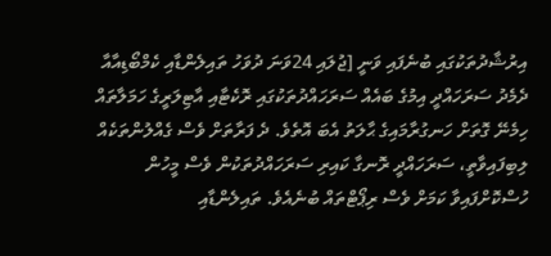އިރުޝާދުތަކުގައި ބުނެފައި ވަނީ [ޖުލައި 24ވަނަ ދުވަހު ތައިލެންޑާއި ކެމްބޯޑިއާއާ ދެމެދު ސަރަހައްދީ އިމުގެ ބައެއް ސަރަހައްދުތަކުގައި ރޮކެޓާއި އާޓިލަރީގެ ހަމަލާތައް ހިމެނޭ ގޮތަށް ހަނގުރާމައިގެ ޙާލަތު އެބަ އޮތެވެ. ދެ ފަރާތަށް ވެސް ގެއްލުންތަކެއް ލިބިފައިވާތީ، ސަރަހައްދީ ރޮނގާ ކައިރި ސަރަހައްދުތަކުން ވެސް މީހުން ހުސްކޮށްފައިވާ ކަމަށް ވެސް ރިޕޯޓްތައް ބުނެއެވެ. ތައިލެންޑާއި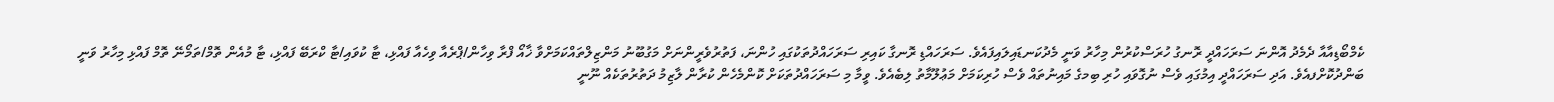ކެމްބޯޑިއާއާ ދެމެދު އޮންނަ ސަރަހައްދީ ރޮނގު ހުރަސްކުރުން މިހާރު ވަނީ މެދުކަނޑައިލައިފައެވެ. ސަރަހައްޑި ރޮނގާ ކައިރި ސަރަހައްދުތަކުގައި ހުންނަ، ފަތުރުވެރީންނަށް މަގުބޫނު މަންޒިލްތައްކަމަށްވާ ޚާއޯ ފްރާ ވިހާން/ޕްރެއާ ވިހެއާ ފައްޅި، ޓާ ކުވައި/ޓާ ކްރަބޭ ފައްޅި، ޓާ މުއެން ތޮމް/ތަމޯނޭ ތޮމް ފައްޅި މިހާރު ވަނީ ބަންދުކޮށްފއެވެ. އަދި ސަރަހައްދީ އިމުގައި ވެސް ނުގޮވައި ހުރި ބިމގެ މައިނުތައް ވެސް ހުރިކަމަށް މަޢުލޫމާތު ލިބެއެވެ. ވީމާ މި ސަރަހައްދުތަކަށް ކޮންމެހެން ކުރާން ލާޒިމު ދަތުރުތަކެއް ނޫނީ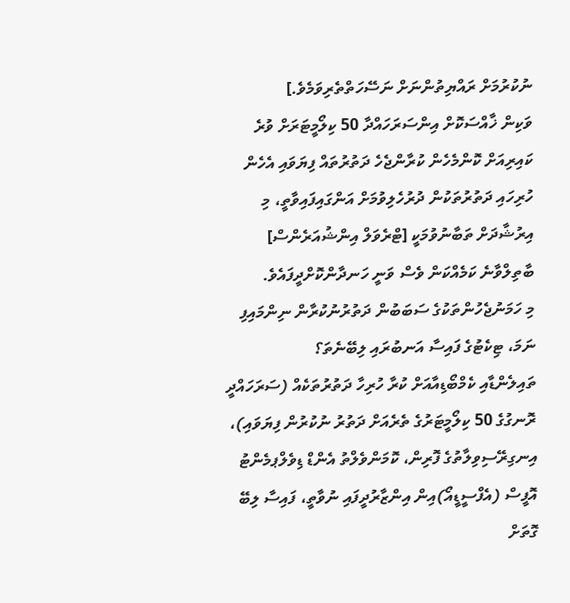ނުކުރުމަށް ރައްޔިތުންނަށް ނަސޭހަތްތެރިވަމެވެ.]
ވަކިން ޚާއްސަކޮށް އިންސަރަހައްދާ 50 ކިލޯމީޓަރަށް ވުރެ ކައިރިއަށް ކޮންމެހެން ކުރާންޖެހެ ދަތުރުތައް ފިޔަވައި އެހެން ހުރިހައި ދަތުރުތަކުން ދުރުހެލިވުމަށް އަންގައިފައިވާތީ، މި އިރުޝާދަށް ތަބާނުވުމަކީ [ޓްރެވަލް އިންޝުއަރެންސް] ބާތިލްވާނެ ކަމެއްކަން ވެސް ވަނީ ހަނދާންކޮށްދީފައެވެ.
މި ހަމަނުޖެހުންތަކުގެ ސަބަބުން ދަތުރުނުކުރާން ނިންމައިފި ނަމަ، ޓިކެޓުގެ ފައިސާ އަނބުރައި ލިބޭނެތަ؟
ތައިލެންޑާއި ކެމްބޯޑިއާއަށް ކުރާ ހުރިހާ ދަތުރުތަކެއް (ސަރަހައްދީ ރޮނގުގެ 50 ކިލޯމީޓަރުގެ ތެރެއަށް ދަތުރު ނުކުރުން ފިޔަވައި)، އިނގިރޭސިވިލާތުގެ ފޮރިން، ކޮމަންވެލްތު އެންޑް ޑިވެލްޕމެންޓު އޮފީސް (އެފްސީޑީއޯ)އިން އިންޒާރުދީފައި ނުވާތީ، ފައިސާ ލިބޭ ގޮތަށް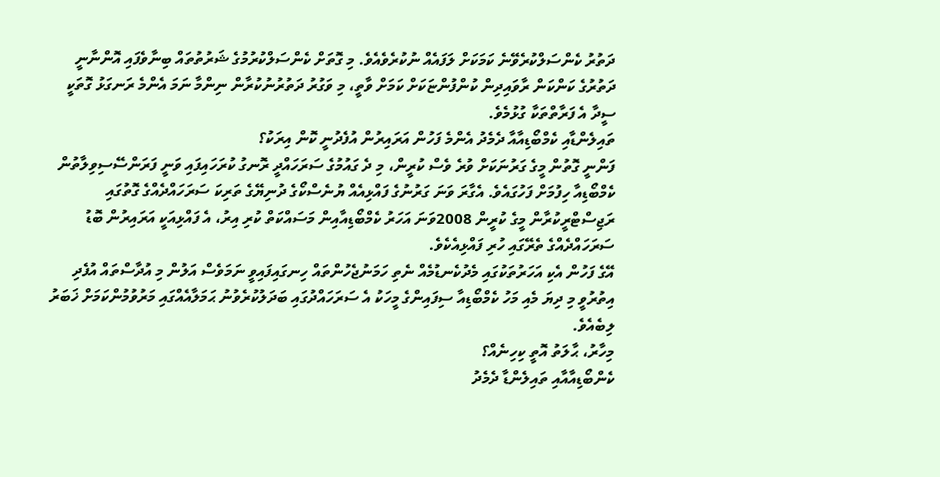ދަތުރު ކެންސަލްކުރެވޭނެ ކަމަކަށް ލަފައެއް ނުކުރެވެއެވެ. މި ގޮތަށް ކެންސަލްކުރުމުގެ ޝަރުތުތައް ބިނާވެފައި އޮންނާނީ ދަތުރުގެ ކަންކަން ރާވައިދިން ކުންފުންޏަކަށް ކަމަށް ވާތީ، މި ވަގުރު ދަތުރުނުކުރާން ނިންމާ ނަމަ އެންމެ ރަނގަޅު ގޮތަކީ ސީދާ އެ ފަރާތްތަކާ ގުޅުމެވެ.
ތައިލެންޑާއި ކެމްބޯޑިއާއާ ދެމެދު އެންމެ ފަހުން އަރައިރުން އުފެދުނީ ކޮން އިރަކު؟
ފަންނީ ގޮތުން މީގެ ގަރުނަކަށް ވުރެ ވެސް ކުރީން، މި ދެ ގައުމުގެ ސަރަހައްދީ ރޮނގު ކުރަހައިފައި ވަނީ ފަރަންސޭސިވިލާތުން ކެމްބޯޑިއާ ހިފުމަށް ފަހުގައެވެ. އެގާރަ ވަނަ ގަރުނުގެ ފައްޅިއެއް ޔުނެސްކޯގެ ދުނިޔޭގެ ތަރިކަ ސަރަހައްދެއްގެ ގޮތުގައި ރަޖިސްޓްރީކުރާން މީގެ ކުރީން 2008ވަނަ އަހަރު ކެމްބޯޑިއާއިން މަސައްކަތް ކުރި އިރު، އެ ފައްޅިއަކީ އަރައިރުން ބޮޑު ސަރަހައްދެއްގެ ތެރޭގައި ހުރި ފައްޅިއެކެވެ.
އޭގެ ފަހުން އެކި އަހަރުތަކުގައި މެދުކެނޑުމެއް ނެތި ހަމަނުޖެހުންތައް ހިނގައިފައިވީ ނަމަވެސް އަލުން މި އުދާސްތައް އުފެދި އިތުރުވީ މި ދިޔަ މެއި މަހު ކެމްބޯޑިއާ ސިފައިންގެ މީހަކު އެ ސަރަހައްދުގައި ބަދަލުކުރެވުނު ޙަމަލާއެއްގައި މަރުވުމުންކަމަށް ޚަބަރު ލިބެއެވެ.
މިހާރު، ޙާލަތު އޮތީ ކިހިނެއް؟
ކެންބޯޑިއާއާއި ތައިލެންޑާ ދެމެދު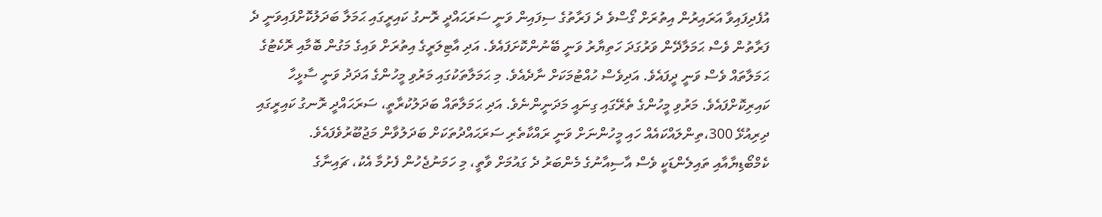އުފެދިފައިވާ އަރައިރުން އިތުރަށް ގޯސްވެ ދެ ފަރާތުގެ ސިފައިން ވަނީ ސަރަޙައްދީ ރޮނގު ކައިރީގައި ޙަމަލާ ބަދަލުކޮށްފައިވަނީ ދެ ފަރާތުން ވެސް ޙަމަލާދޭން ވަރުގަދަ ހަތިޔާރު ވަނީ ބޭނުންކޮށަފައެވެ. އަދި އާޓިލަރީގެ އިތުރަށް ވައިގެ މަގުން ބޮމާއި ރޮކެޓުގެ ޙަމަލާތައް ވެސް ވަނީ ދީފައެވެ. އަދިވެސް ހުއްޓުމަކަށް ނާދެއެވެ. މި ޙަމަލާތަކުގައި މަރުވި މީހުންގެ އަދަދު ވަނީ ސާޅީހާ ކައިރިކޮށްފައެވެ. މަރުވި މީހުންގެ ތެރޭގައި ގިނައީ މަދަނީންނެވެ. އަދި ޙަމަލާތައް ބަދަލުކުރާތީ، ސަރަޙައްދީ ރޮނގު ކައިރީގައި ދިރިއުޅޭ 300،ތިންލައްކައެއް ހައި މީހުންނަށް ވަނީ ރައްކާތެރި ސަރަޙައްދުތަކަށް ބަދަލުވާން މަޖުބޫރުވެފައެވެ.
ކެމްބޯޑިޔާއާއި ތައިލެންޑަކީ ވެސް އާސިއާނުގެ މެންބަރު ދެ ގައުމަށް ވާތީ، މި ހަމަނުޖެހުން ފެށުމާ އެކު، ޗައިނާގެ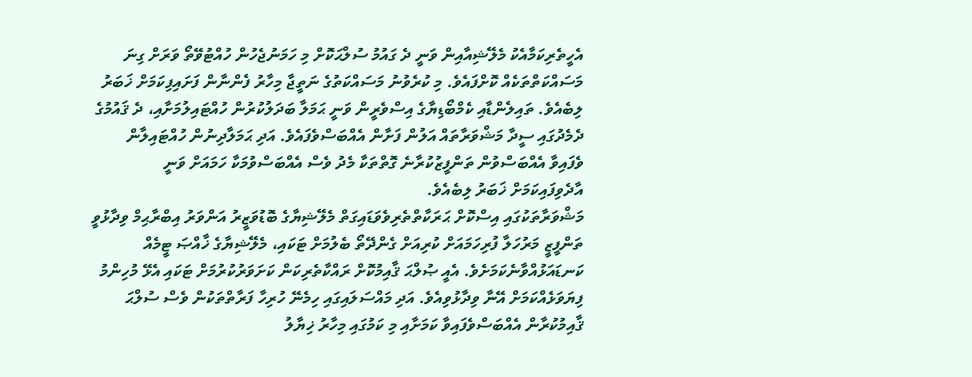އެހީތެރިކަމާއެކު މެލޭޝިއާއިން ވަނީ ދެ ގައުމު ސުލްޙަކޮށް މި ހަމަނުޖެހުން ހުއްޓުވޭތޯ ވަރަށް ގިނަ މަސައްކަތްތަކެއް ކޮށްފައެވެ. މި ކުރެވުނު މަސައްކަތުގެ ނަތީޖާ މިހާރު ފެންނާން ފަށައިފިކަމަށް ޚަބަރު ލިބެއެވެ. ތައިލެންޑާއި ކެމްބޯޑިޔާގެ އިސްވެރީން ވަނީ ޙަމަލާ ބަދަލުކުރުން ހުއްޓައިލުމަށާއި، ދެ ޤައުމުގެ ދެމެދުގައި ސީދާ މަޝްވަރާތައް އަލުން ފަށާން އެއްބަސްވެފައެވެ. އަދި ޙަމަލާދިނުން ހުއްޓައިލާން ވެފައިވާ އެއްބަސްވުން ތަންފީޒުކުރާނެ ގޮތްތަކާ މެދު ވެސް އެއްބަސްވުމަކާ ހަމައަށް ވަނީ އާދެވިފައިކަމަށް ޚަބަރު ލިބެއެވެ.
މަޝްވަރާތަކުގައި އިސްކޮށް ޙަރަކާތްތެރިވެވަޑައިގަތް މެލޭޝިޔާގެ ބޮޑުވަޒީރު އަންވަރު އިބްރާޙިމް ވިދާޅުވީ ތަންފީޒީ މަރުހަލާ ފުރިހަމައަށް ކުރިއަށް ގެންދޭތޯ ބެލުމަށް ޓަކައި، މެލޭޝިޔާގެ ޚާއްޞަ ޓީމެއް ކަނޑައަޅުއްވާނެކަމަށެވެ. އެއީ ޞުލްޙަ ޤާއިމުކޮށް ރައްކާތެރިކަން ކަށަވަރުކުރުމަށް ޓަކައި އެޅޭ މުހިންމު ފިޔަވަޅެއްކަމަށް އޭނާ ވިދާޅުވިއެވެ. އަދި މައްސަލައިގައި ހިމެނޭ ހުރިހާ ފަރާތްތަކުން ވެސް ސުލްޙަ ޤާއިމުކުރާން އެއްބަސްވެފައިވާ ކަމަށާއި މި ކަމުގައި މިހާރު ޚިޔާލު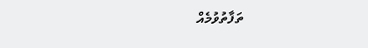ތަފާތުވުމެއް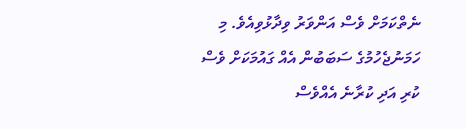ނެތްކަމަށް ވެސް އަންވަރު ވިދާޅުވިއެވެ. މި ހަމަނުޖެހުމުގެ ސަބަބުން އެއް ގައުމަކަށް ވެސް ކުރި އަދި ކުރާނެ އެއްވެސް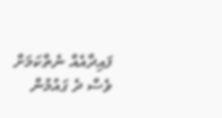ފައިދާއެއް ނެތްކަމަށް ވެސް ދެ ގައުމުން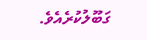ގަބޫލުކުރެއެވެ.